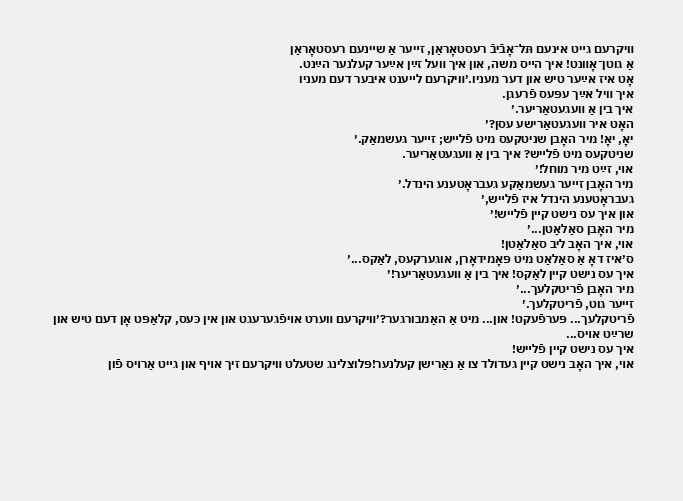װיקרעם גײט אינעם תּל־אָבֿיבֿ רעסטאָראַן, זײער אַ שײנעם רעסטאָראַן
אַ גוטן־אָװנט! איך הײס משה, און איך װעל זײַן אײַער קעלנער הײַנט.
אָט איז אײַער טיש און דער מעניו.׳װיקרעם לײענט איבער דעם מעניו
איך װיל אײַך עפּעס פֿרעגן.
איך בין אַ װעגעטאַריער.׳
האָט איר װעגעטאַרישע עסן?׳
יאָ, יאָ! מיר האָבן שניטקעס מיט פֿלײש; זײער געשמאַק.׳
שניטקעס מיט פֿלײש? איך בין אַ װעגעטאַריער.
אױ, זײַט מיר מוחל!׳
מיר האָבן זײער געשמאַקע געבראָטענע הינדל.׳
געבראָטענע הינדל איז פֿלײש,׳
און איך עס נישט קײן פֿלײש!׳
מיר האָבן סאַלאַטן...׳
אױ, איך האָב ליב סאַלאַטן!
ס׳איז דאָ אַ סאַלאַט מיט פּאָמידאָרן, אוגערקעס, לאַקס...׳
איך עס נישט קײן לאַקס! איך בין אַ װעגעטאַריער!׳
מיר האָבן פֿריטקלעך...׳
זײער גוט, פֿריטקלעך.׳
פֿריטקלעך... פּערפֿעקט! און... מיט אַ האַמבורגער?׳װיקרעם װערט אױפֿגערעגט און אין כּעס, קלאַפּט אָן דעם טיש און שרײַט אױס...
איך עס נישט קײן פֿלײש!
אױ, איך האָב נישט קײן געדולד צו אַ נאַרישן קעלנער!פּלוצלינג שטעלט װיקרעם זיך אױף און גײט אַרױס פֿון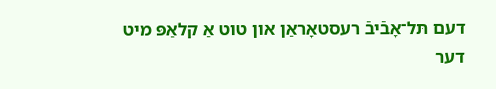דעם תּל־אָבֿיבֿ רעסטאָראַן און טוט אַ קלאַפּ מיט דער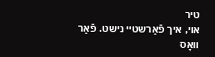טיר
אױ, איך פֿאַרשטײ נישט. פֿאַר װאָס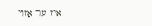איז ער אַזױ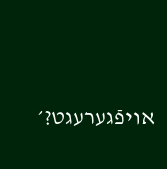אױפֿגערעגט?׳